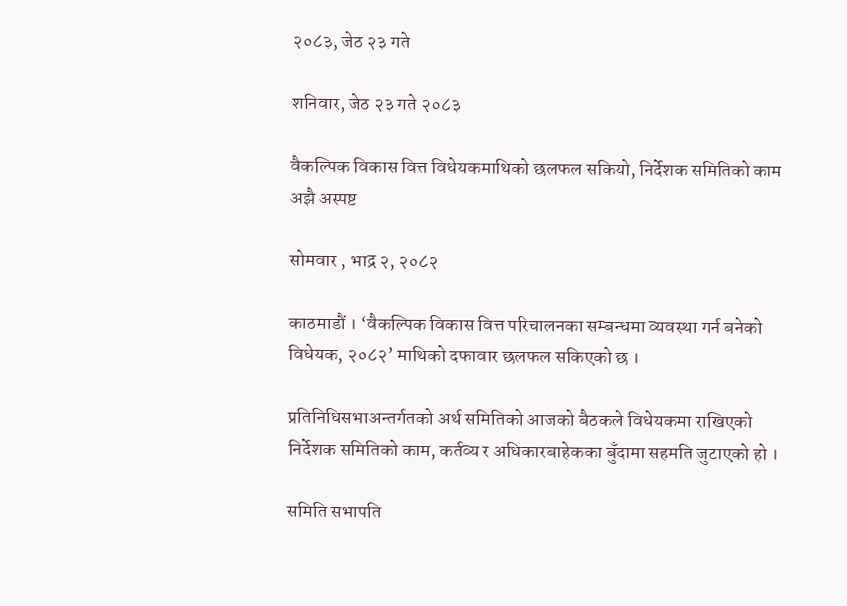२०८३, जेठ २३ गते

शनिवार, जेठ २३ गते २०८३

वैकल्पिक विकास वित्त विधेयकमाथिको छलफल सकियो, निर्देशक समितिको काम अझै अस्पष्ट

सोमवार , भाद्र २, २०८२

काठमाडौं । ‘वैकल्पिक विकास वित्त परिचालनका सम्बन्धमा व्यवस्था गर्न बनेको विधेयक, २०८२’ माथिको दफावार छलफल सकिएको छ ।

प्रतिनिधिसभाअन्तर्गतको अर्थ समितिको आजको बैठकले विधेयकमा राखिएको निर्देशक समितिको काम, कर्तव्य र अधिकारबाहेकका बुँदामा सहमति जुटाएको हो ।

समिति सभापति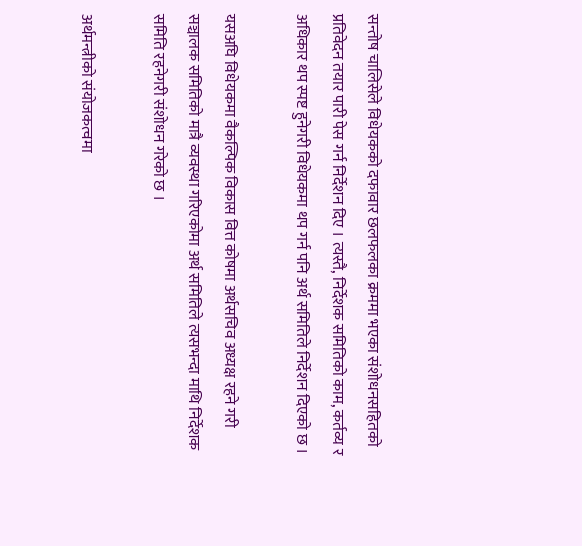सन्तोष चालिसेले विधेयकको दफावार छलफलका क्रममा भएका संशोधनसहितको प्रतिवेदन तयार पारी पेस गर्न निर्देशन दिए । त्यस्तै, निर्देशक समितिको काम, कर्तव्य र अधिकार थप स्पष्ट हुनेगरी विधेयकमा थप गर्न पनि अर्थ समितिले निर्देशन दिएको छ ।

यसअघि विधेयकमा वैकल्पिक विकास वित्त कोषमा अर्थसचिव अध्यक्ष रहने गरी सञ्चालक समितिको मात्रै व्यवस्था गरिएकोमा अर्थ समितिले त्यसभन्दा माथि निर्देशक समिति रहनेगरी संशोधन गरेको छ ।

अर्थमन्त्रीको संयोजकत्वमा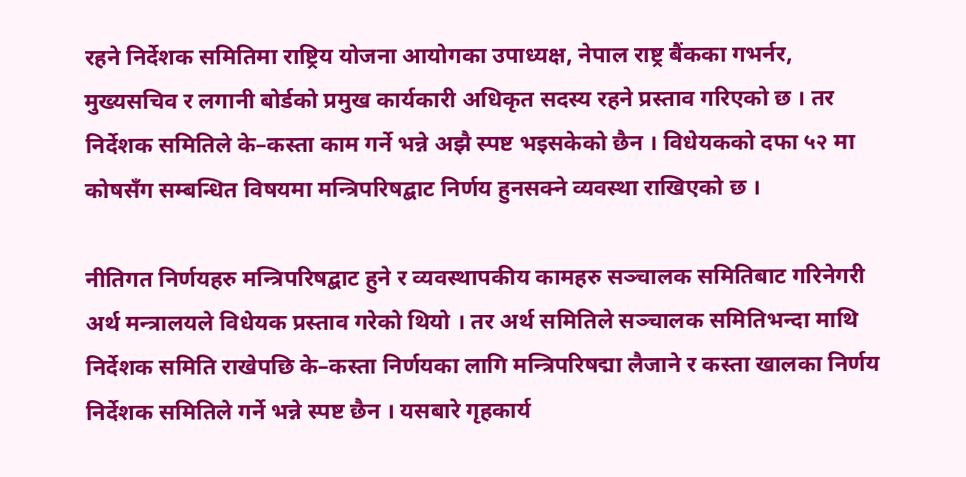रहने निर्देशक समितिमा राष्ट्रिय योजना आयोगका उपाध्यक्ष, नेपाल राष्ट्र बैंकका गभर्नर, मुख्यसचिव र लगानी बोर्डको प्रमुख कार्यकारी अधिकृत सदस्य रहने प्रस्ताव गरिएको छ । तर निर्देशक समितिले के–कस्ता काम गर्ने भन्ने अझै स्पष्ट भइसकेको छैन । विधेयकको दफा ५२ मा कोषसँग सम्बन्धित विषयमा मन्त्रिपरिषद्बाट निर्णय हुनसक्ने व्यवस्था राखिएको छ ।

नीतिगत निर्णयहरु मन्त्रिपरिषद्बाट हुने र व्यवस्थापकीय कामहरु सञ्चालक समितिबाट गरिनेगरी अर्थ मन्त्रालयले विधेयक प्रस्ताव गरेको थियो । तर अर्थ समितिले सञ्चालक समितिभन्दा माथि निर्देशक समिति राखेपछि के–कस्ता निर्णयका लागि मन्त्रिपरिषद्मा लैजाने र कस्ता खालका निर्णय निर्देशक समितिले गर्ने भन्ने स्पष्ट छैन । यसबारे गृहकार्य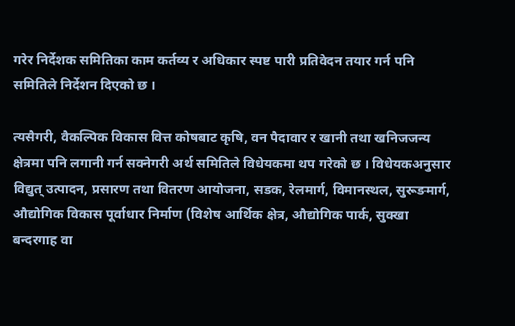गरेर निर्देशक समितिका काम कर्तव्य र अधिकार स्पष्ट पारी प्रतिवेदन तयार गर्न पनि समितिले निर्देशन दिएको छ ।

त्यसैगरी, वैकल्पिक विकास वित्त कोषबाट कृषि, वन पैदावार र खानी तथा खनिजजन्य क्षेत्रमा पनि लगानी गर्न सक्नेगरी अर्थ समितिले विधेयकमा थप गरेको छ । विधेयकअनुसार विद्युत् उत्पादन, प्रसारण तथा वितरण आयोजना, सडक, रेलमार्ग, विमानस्थल, सुरूङमार्ग, औद्योगिक विकास पूर्वाधार निर्माण (विशेष आर्थिक क्षेत्र, औद्योगिक पार्क, सुक्खा बन्दरगाह वा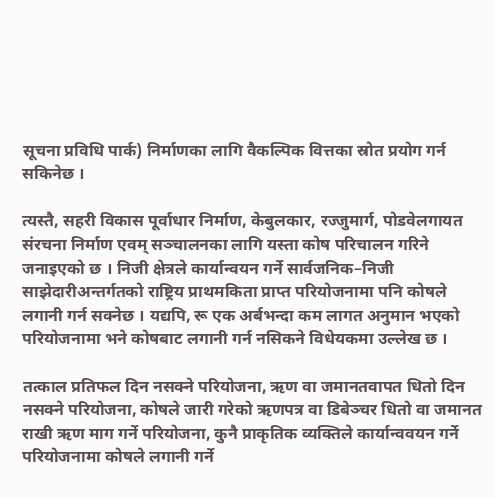सूचना प्रविधि पार्क) निर्माणका लागि वैकल्पिक वित्तका स्रोत प्रयोग गर्न सकिनेछ ।

त्यस्तै, सहरी विकास पूर्वाधार निर्माण, केबुलकार, रज्जुमार्ग, पोडवेलगायत संरचना निर्माण एवम् सञ्चालनका लागि यस्ता कोष परिचालन गरिने जनाइएको छ । निजी क्षेत्रले कार्यान्वयन गर्ने सार्वजनिक–निजी साझेदारीअन्तर्गतको राष्ट्रिय प्राथमकिता प्राप्त परियोजनामा पनि कोषले लगानी गर्न सक्नेछ । यद्यपि, रू एक अर्बभन्दा कम लागत अनुमान भएको परियोजनामा भने कोषबाट लगानी गर्न नसिकने विधेयकमा उल्लेख छ ।

तत्काल प्रतिफल दिन नसक्ने परियोजना, ऋण वा जमानतवापत धितो दिन नसक्ने परियोजना, कोषले जारी गरेको ऋणपत्र वा डिबेञ्चर धितो वा जमानत राखी ऋण माग गर्ने परियोजना, कुनै प्राकृतिक व्यक्तिले कार्यान्ववयन गर्ने परियोजनामा कोषले लगानी गर्ने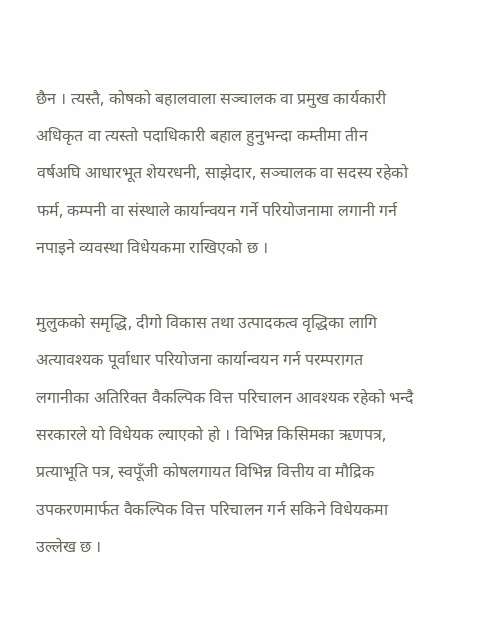छैन । त्यस्तै, कोषको बहालवाला सञ्चालक वा प्रमुख कार्यकारी अधिकृत वा त्यस्तो पदाधिकारी बहाल हुनुभन्दा कम्तीमा तीन वर्षअघि आधारभूत शेयरधनी, साझेदार, सञ्चालक वा सदस्य रहेको फर्म, कम्पनी वा संस्थाले कार्यान्वयन गर्ने परियोजनामा लगानी गर्न नपाइने व्यवस्था विधेयकमा राखिएको छ ।

मुलुकको समृद्धि, दीगो विकास तथा उत्पादकत्व वृद्धिका लागि अत्यावश्यक पूर्वाधार परियोजना कार्यान्वयन गर्न परम्परागत लगानीका अतिरिक्त वैकल्पिक वित्त परिचालन आवश्यक रहेको भन्दै सरकारले यो विधेयक ल्याएको हो । विभिन्न किसिमका ऋणपत्र, प्रत्याभूति पत्र, स्वपूँजी कोषलगायत विभिन्न वित्तीय वा मौद्रिक उपकरणमार्फत वैकल्पिक वित्त परिचालन गर्न सकिने विधेयकमा उल्लेख छ ।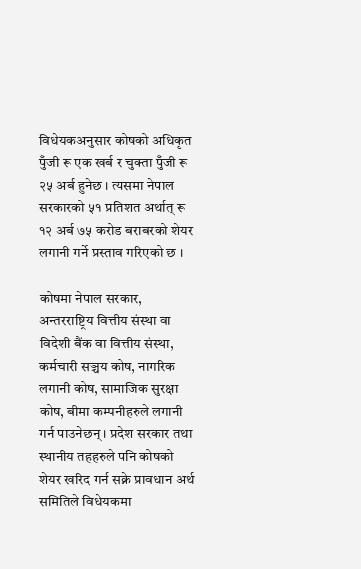विधेयकअनुसार कोषको अधिकृत पुँजी रू एक खर्ब र चुक्ता पुँजी रू २५ अर्ब हुनेछ । त्यसमा नेपाल सरकारको ५१ प्रतिशत अर्थात् रू १२ अर्ब ७५ करोड बराबरको शेयर लगानी गर्ने प्रस्ताव गरिएको छ ।

कोषमा नेपाल सरकार, अन्तरराष्ट्रिय वित्तीय संस्था वा विदेशी बैंक वा वित्तीय संस्था, कर्मचारी सञ्चय कोष, नागरिक लगानी कोष, सामाजिक सुरक्षा कोष, बीमा कम्पनीहरुले लगानी गर्न पाउनेछन् । प्रदेश सरकार तथा स्थानीय तहहरुले पनि कोषको शेयर खरिद गर्न सक्ने प्रावधान अर्थ समितिले विधेयकमा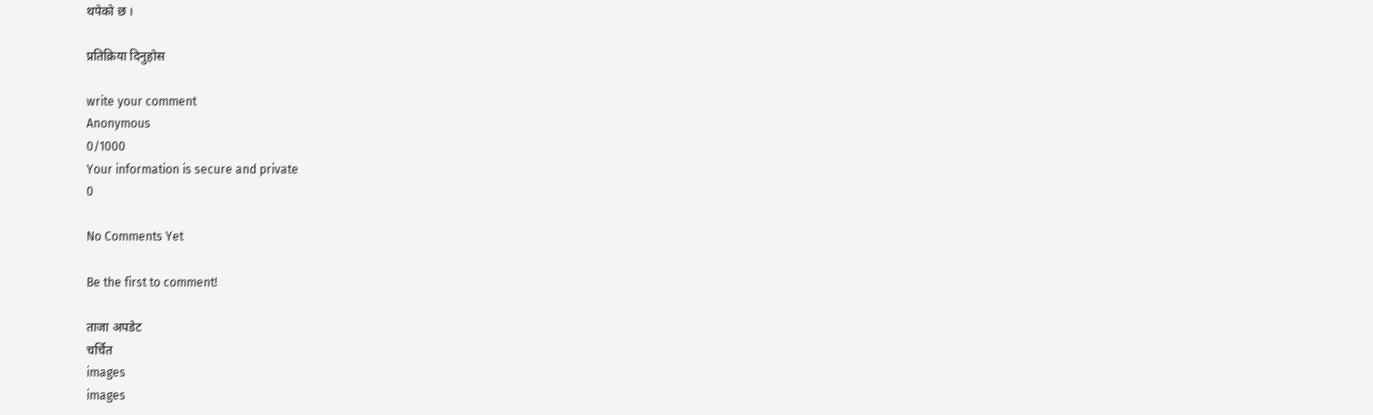थपेको छ ।

प्रतिक्रिया दिनुहोस

write your comment
Anonymous
0/1000
Your information is secure and private
0

No Comments Yet

Be the first to comment!

ताजा अपडेट
चर्चित
images
images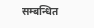सम्बन्धित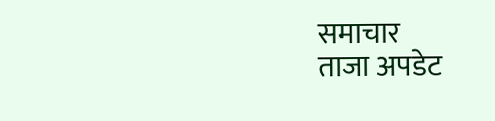समाचार
ताजा अपडेट